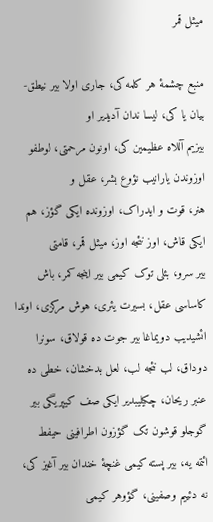میثل قمر

منبع چشمۀ هر کلمه کی، جاری اولا بیر نیطق- بیان یا کی، لیسا ندان آدیدیر او
بیزیم آللاه عظیمین کی، اونون مرحمتی، لوطفو اوزوندن یارانیب نؤوع بشر، عقل و
هنر، قوت و ایدراک، اوزونده ایکی گؤز، هم ایکی قاش، اوز نئجه اوز، میثل قمر، قامتی
بیر سرو، بئلی توک کیمی بیر اینجه کمر، باش کاساسی عقل، بسیرت یئری، هوش مرکزی، اوندا
ائشیدیب دویماغا بیر جوت ده قولاق، سونرا دوداق، لب نئجه لب، لعل بدخشان، خطی ده
عنبر ریحان، چکیلیبدیر ایکی صف کیپریگی بیر گوجلو قوشون تک گؤزون اطرافینی حیفط
ائتمه یه، بیر پسته کیمی غنچۀ خندان بیر آغیز کی، نه دئییم وصفینی، گؤوهر کیمی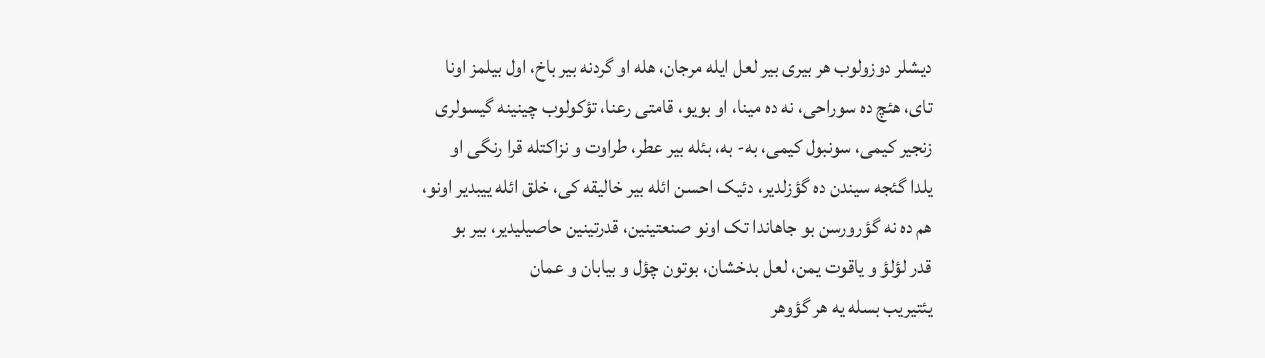دیشلر دوزولوب هر بیری بیر لعل ایله مرجان، هله او گردنه بیر باخ، اول بیلمز اونا
تای، هئچ ده سوراحی، نه ده مینا، او بویو، قامتی رعنا، تؤکولوب چینینه گیسولری
زنجیر کیمی، سونبول کیمی، به- به، بئله بیر عطر، طراوت و نزاکتله قرا رنگی او
یلدا گئجه سیندن ده گؤزلدیر، دئیک احسن ائله بیر خالیقه کی، خلق ائله ییبدیر اونو،
هم ده نه گؤرورسن بو جاهاندا تک اونو صنعتینین، قدرتینین حاصیلیدیر، بیر بو
قدر لؤلؤ و یاقوت یمن، لعل بدخشان، بوتون چؤل و بیابان و عمان
یئتیریب بسله یه هر گؤوهر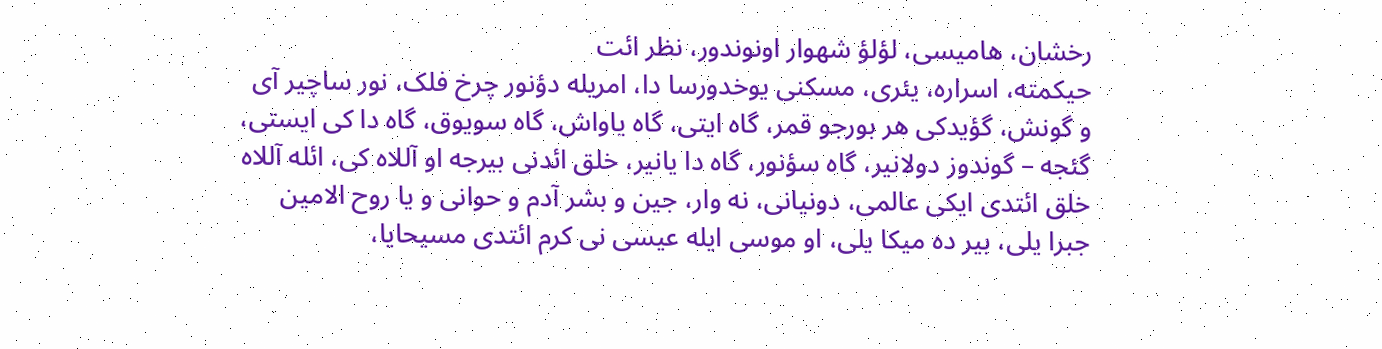رخشان، هامیسی، لؤلؤ شهوار اونوندور، نظر ائت
حیکمته، اسراره، یئری، مسکنی یوخدورسا دا، امریله دؤنور چرخ فلک، نور ساچیر آی
و گونش، گؤیدکی هر بورجو قمر، گاه ایتی، گاه یاواش، گاه سویوق، گاه دا کی ایستی،
گئجه – گوندوز دولانیر، گاه سؤنور، گاه دا یانیر، خلق ائدنی بیرجه او آللاه کی، ائله آللاه
خلق ائتدی ایکی عالمی، دونیانی، نه وار، جین و بشر آدم و حوانی و یا روح الامین
جبرا یلی، بیر ده میکا یلی، او موسی ایله عیسی نی کرم ائتدی مسیحایا،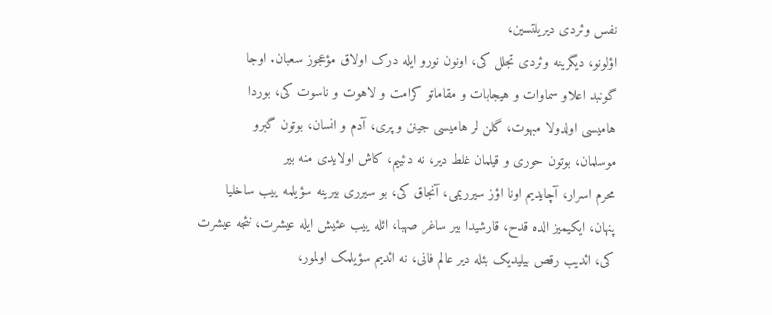نفس وئردی دیریلتسین،
اؤلونو، دیگرینه وئردی تجلل کی، اونون نورو ایله درک اولاق مؤعجوز سعبان. اوجا
گونبد اعلاو سماوات و هیجابات و مقاماتو کرامت و لاهوت و ناسوت کی، بوردا
هامیسی اولدولا مبهوت، گلن لر هامیسی جینن و پری، آدم و انسان، بوتون گبرو
موسلمان، بوتون حوری و قیلمان غلط دیر، نه دئییم، کاش اولایدی منه بیر
محرم اسرار، آچایدیم اونا اؤز سیرریمی، آنجاق کی، بو سیرری بیرینه سؤیلمه ییب ساخلیا
پنهان، ایکیمیز الده قدح، قارشیدا بیر ساغر صهبا، ائله ییب عئیش ایله عیشرت، نئجه عیشرت
کی، ائدیب رقص بیلیدیک بئله دیر عالم فانی، نه ائدیم سؤیلمک اولمور،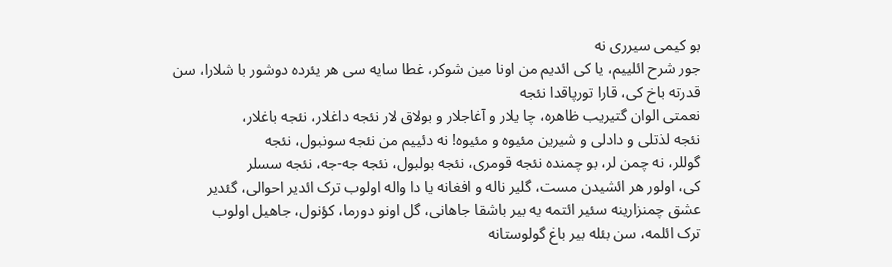بو کیمی سیرری نه
جور شرح ائلییم، یا کی ائدیم من اونا مین شوکر، غطا سایه سی هر یئرده دوشور با شلارا، سن
قدرته باخ کی، قارا تورپاقدا نئجه
نعمتی الوان گتیریب ظاهره، چا یلار و آغاجلار و بولاق لار نئجه داغلار، نئجه باغلار،
نئجه لذتلی و دادلی و شیرین مئیوه و مئیوه! نه دئییم من نئجه سونبول، نئجه
گوللر، نه چمن لر، بو چمنده نئجه قومری، نئجه بولبول، نئجه جه-جه، نئجه سسلر
کی، اولور هر ائشیدن مست، گلیر ناله و افغانه یا دا واله اولوب ترک ائدیر احوالی، گئدیر
عشق چمنزارینه سئیر ائتمه یه بیر باشقا جاهانی، گل اونو دورما، کؤنول، جاهیل اولوب
ترک ائلمه، سن بئله بیر باغ گولوستانه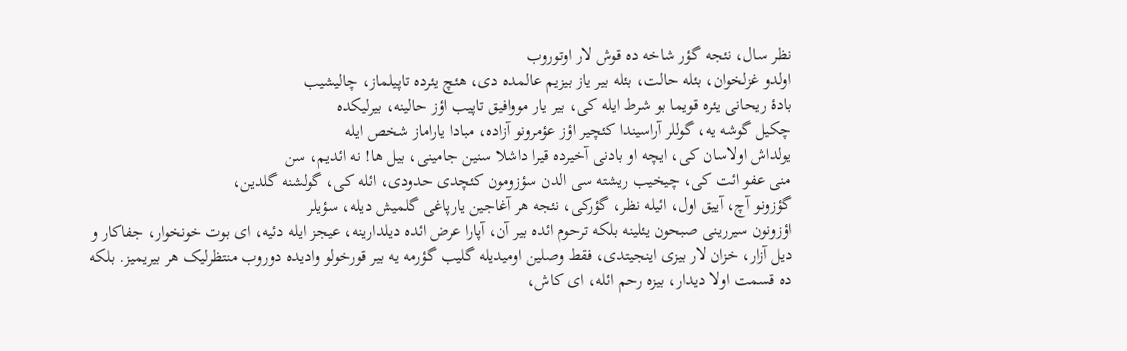نظر سال، نئجه گؤر شاخه ده قوش لار اوتوروب
اولدو غزلخوان، بئله حالت، بئله بیر یاز بیزیم عالمده دی، هئچ یئرده تاپیلماز، چالیشیب
بادۀ ریحانی یئره قویما بو شرط ایله کی، بیر یار مووافیق تاپیب اؤز حالینه، بیرلیکده
چکیل گوشه یه، گوللر آراسیندا کئچیر اؤز عؤمرونو آزاده، مبادا یاراماز شخص ایله
یولداش اولاسان کی، ایچه او بادنی آخیرده قیرا داشلا سنین جامینی، بیل ها! نه ائدیم، سن
منی عفو ائت کی، چیخیب ریشته سی الدن سؤزومون کئچدی حدودی، ائله کی، گولشنه گلدین،
گؤزونو آچ، آییق اول، ائیله نظر، گؤرکی، نئجه هر آغاجین یارپاغی گلمیش دیله، سؤیلر
اؤزونون سیررینی صبحون یئلینه بلکه ترحوم ائده بیر آن، آپارا عرض ائده دیلدارینه، عیجز ایله دئیه، ای بوت خونخوار، جفاکار و دیل آزار، خزان لار بیزی اینجیتدی، فقط وصلین اومیدیله گلیب گؤرمه یه بیر قورخولو وادیده دوروب منتظرلیک هر بیریمیز. بلکه ده قسمت اولا دیدار، بیزه رحم ائله، ای کاش،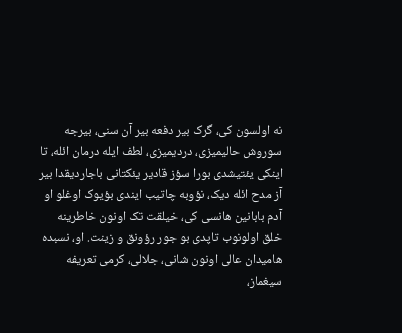نه اولسون کی، گرک بیر دفعه بیر آن سنی، بیرجه سوروش حالیمیزی، دردیمیزی، لطف ایله درمان ائله، تا اینکی یئتیشدی بورا سؤز قادیر یئکتانی باجاردیقدا بیر آز مدح ائله دیک، نؤوبه چاتیب ایندی بؤیوک اوغلو او آدم بابانین هانسی کی، خیلقت تک اونون خاطرینه خلق اولونوب تاپدی بو جور رؤونق و زینت. او، نسبده هامیدان عالی اونون شانی، جلالی، کرمی تعریفه سیغماز،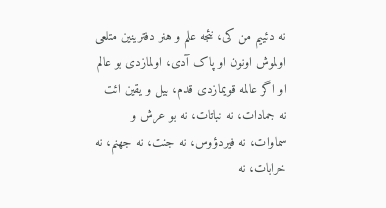نه دئییم من کی، نئجه علم و هنر دفترینین متلعی اولموش اونون او پاک آدی، اولمازدی بو عالم او اگر عالمه قویمازدی قدم، بیل و یقین ائت نه جمادات، نه نباتات، نه بو عرش و سماوات، نه فیردؤوس، نه جنت، نه جهنم، نه خرابات، نه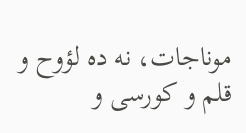موناجات، نه ده لؤوح و قلم و کورسی و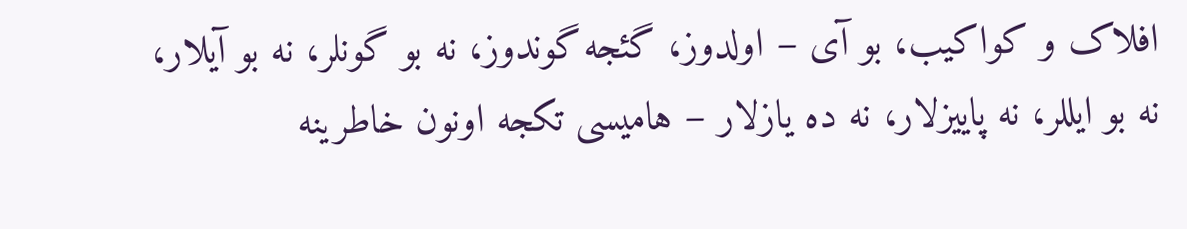افلاک و کواکیب، بو آی – اولدوز، گئجه گوندوز، نه بو گونلر، نه بو آیلار، نه بو ایللر، نه پاییزلار، نه ده یازلار – هامیسی تکجه اونون خاطرینه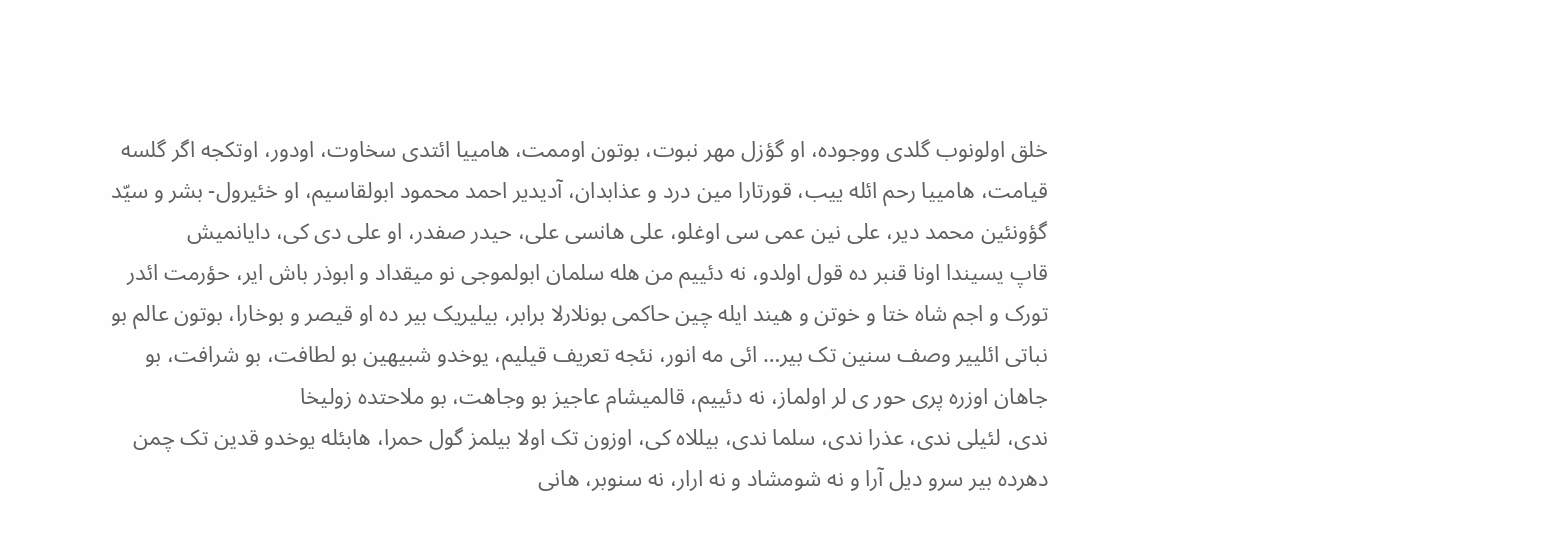خلق اولونوب گلدی ووجوده، او گؤزل مهر نبوت، بوتون اوممت، هامییا ائتدی سخاوت، اودور، اوتکجه اگر گلسه قیامت، هامییا رحم ائله ییب، قورتارا مین درد و عذابدان، آدیدیر احمد محمود ابولقاسیم، او خئیرول- بشر و سیّد گؤونئین محمد دیر، علی نین عمی سی اوغلو، علی هانسی علی، حیدر صفدر، او علی دی کی، دایانمیش
قاپ یسیندا اونا قنبر ده قول اولدو، نه دئییم من هله سلمان ابولموجی نو میقداد و ابوذر باش ایر، حؤرمت ائدر
تورک و اجم شاه ختا و خوتن و هیند ایله چین حاکمی بونلارلا برابر، بیلیریک بیر ده او قیصر و بوخارا، بوتون عالم بو نباتی ائلییر وصف سنین تک بیر… ائی مه انور، نئجه تعریف قیلیم، یوخدو شبیهین بو لطافت، بو شرافت، بو جاهان اوزره پری حور ی لر اولماز، نه دئییم، قالمیشام عاجیز بو وجاهت، بو ملاحتده زولیخا
ندی، لئیلی ندی، عذرا ندی، سلما ندی، بیللاه کی، اوزون تک اولا بیلمز گول حمرا، هابئله یوخدو قدین تک چمن دهرده بیر سرو دیل آرا و نه شومشاد و نه ارار، نه سنوبر، هانی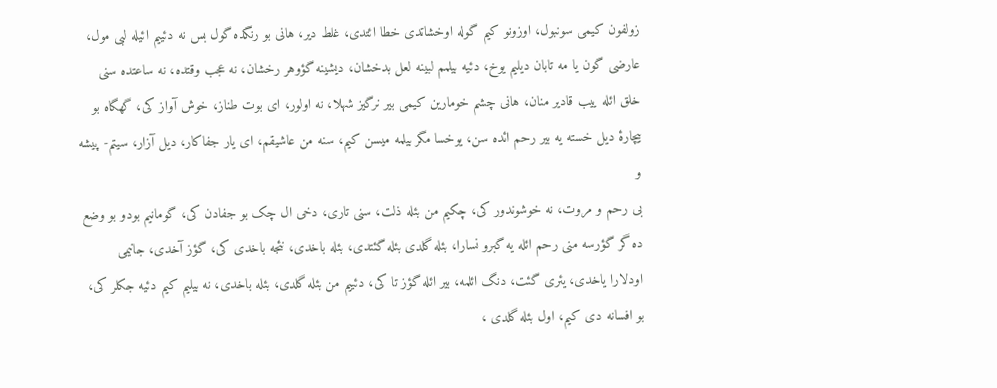زولفون کیمی سونبول، اوزونو کیم گوله اوخشاتدی خطا ائتدی، غلط دیر، هانی بو رنگده گول بس نه دئییم ائیله لبی مول، عارضی گون یا مه تابان دیلیم یوخ، دئیه بیلمم لبینه لعل بدخشان، دیشینه گؤوهر رخشان، نه عجب وقتده، نه ساعتده سنی خلق ائله ییب قادیر منان، هانی چشم خومارین کیمی بیر نرگیز شهلا، نه اولور، ای بوت طناز، خوش آواز کی، گهگاه بو بیچارۀ دیل خسته یه بیر رحم ائده سن، یوخسا مگر بیلمه میسن کیم، سنه من عاشیقم، ای یار جفاکار، دیل آزار، سیتم- پیشه و
بی رحم و مروت، نه خوشوندور کی، چکیم من بئله ذلت، سنی تاری، دخی ال چک بو جفادن کی، گومانیم بودو بو وضع ده گر گؤرسه منی رحم ائله یه گبرو نسارا، بئله گلدی بئله گئتدی، بئله باخدی، نئجه باخدی کی، گؤز آخدی، جانیمی اودلارا یاخدی، یئری گئت، دنگ ائلمه، بیر ائله گؤز تا کی، دئییم من بئله گلدی، بئله باخدی، نه بیلیم کیم دئیه جکلر کی، بو افسانه دی کیم، اول بئله گلدی ،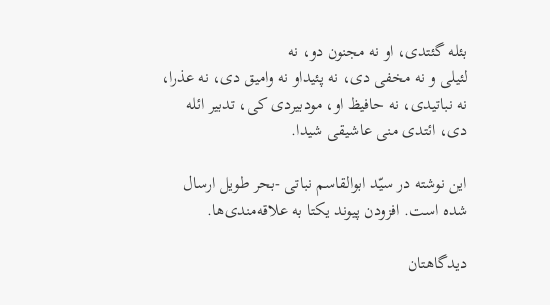بئله گئتدی، او نه مجنون دو، نه
لئیلی و نه مخفی دی، نه پئیداو نه وامیق دی، نه عذرا، نه نباتیدی، نه حافیظ او، مودبیردی کی، تدبیر ائله دی، ائتدی منی عاشیقی شیدا.

این نوشته در سیّد ابوالقاسم نباتی -بحر طویل ارسال شده است. افزودن پیوند یکتا به علاقه‌مندی‌ها.

دیدگاهتان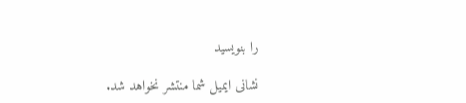را بنویسید

نشانی ایمیل شما منتشر نخواهد شد.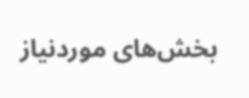بخش‌های موردنیاز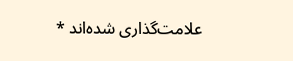علامت‌گذاری شده‌اند *